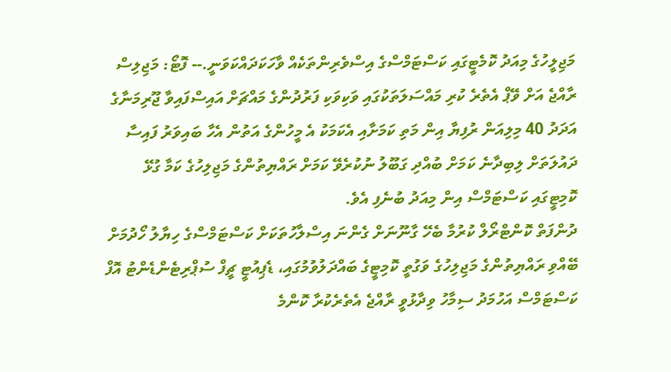މަޖިލީހުގެ މިއަދު ކޮމެޓީގައި ކަސްޓަމްސްގެ އިސްވެރިންތަކެއް ވާހަކަދައްކަވަނީ.-- ފޮޓޯ: މަޖިލިސް
ރާއްޖެ އަށް ވޭޕް އެތެރެ ކުރި މައްސަލަތަކުގައި ވަކިވަކި ފަރުދުންގެ މައްޗަށް އައިސްފައިވާ ޖޫރިމަނާގެ އަދަދު 40 މިލިއަން ރުފިޔާ އިން މަތި ކަމަށާއި އެކަމަކު އެ މީހުންގެ އަތުން އެހާ ބައިވަރު ފައިސާ ދައުލަތަށް ލިބިދާނެ ކަމަށް ބުއްދި ގަބޫލު ނުކުރެވޭ ކަމަށް ރައްޔިތުންގެ މަޖިލިހުގެ ކަމާ ގުޅޭ ކޮމިޓީގައި ކަސްޓަމްސް އިން މިއަދު ބުނެފި އެވެ.
ދުންފަތް ކޮންޓްރޯލް ކުރުމާ ބެހޭ ގާނޫނަށް ގެންނަ އިސްލާހުތަކަށް ކަސްޓަމްސްގެ ހިޔާލު ހޯދުމަށް ބޭއްވި ރައްޔިތުންގެ މަޖިލިހުގެ ވަގުތީ ކޮމިޓީގެ ބައްދަލުވުމުގައި، ޑެޕިއުޓީ ޗީފް ސުޕްރިޓެންޑެންޓު އޮފް ކަސްޓަމްސް އަހުމަދު ސިމާހު ވިދާޅުވީ ރާއްޖެ އެތެރެކުރާ ކޮންމެ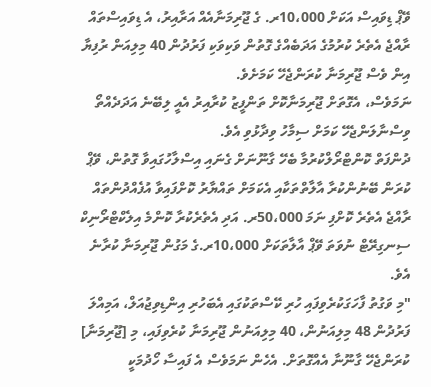ވޭޕް ޑިވައިސް އަކަށް 10،000ރ. ގެ ޖޫރިމަނާއެއް އަރާއިރު، އެ ޑިވައިސްތައް ރާއްޖެ އެތެރެ ކުރުމުގެ އަދަބެއްގެ ގޮތުން ވަކިވަކި ފަރުދުން 40 މިލިއަން ރުފިޔާ އިން ވެސް ޖޫރިމަނާ ކުރަންޖެހޭ ކަމަށެވެ.
ނަމަވެސް، އެގޮތަށް ޖޫރިމަނާކޮށް ތަންފީޒު ކުރާއިރު އެއީ ލިބޭނެ އަދަދެއްތޯ ވިސްނާލަންޖެހޭ ކަމަށް ސިމާހު ވިދާޅުވި އެވެ.
ދުންފަތް ކޮންޓްރޯލްކުރުމާ ބެހޭ ގާނޫނަށް ގެނައި އިސްލާހުގައިވާ ގޮތުން، ވޭޕް ކުރަން ބޭނުންކުރާ އާލާތްތަކާއި އެކަމަށް ތައްޔާރު ކޮށްފައިވާ އުފެއްދުންތައް ރާއްޖެ އެތެރެ ކޮށްފި ނަމަ 50،000ރ. އަދި އެތެރެކުރާ ކޮންމެ އިލެކްޓްރޯނިކް ސިނގިރޭޓް ނުވަތަ ވޭޕް އާލާތަކަށް 10،000ރ.ގެ މަގުން ޖޫރިމަނާ ކުރާނެ އެވެ.
"މި ވަގުތު ފާހަގަކުރެވިފައި ހުރި ކޭސްތަކުގައި އެބަހުރި އިންޑިވިޖުއަލް، އަމިއްލަ ފަރުދުން 48 މިލިއަނުން، 40 މިލިއަނުން ޖޫރިމަނާ ކުރެވިފައި، މި [ޖޫރިމަނާ] ކުރަންޖެހޭ ގާނޫނާ އެއްގޮތަށް. އެހެން ނަމަވެސް އެ ފައިސާ ހޯދުމަކީ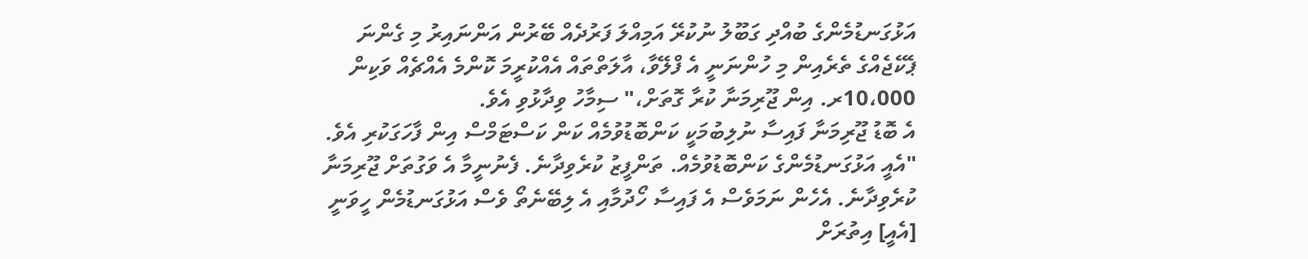އަޅުގަނޑުމެންގެ ބުއްދި ގަބޫލު ނުކުރޭ އަމިއްލަ ފަރުދެއް ބޭރުން އަންނައިރު މި ގެންނަ ޕެކޭޖެއްގެ ތެރެއިން މި ހުންނަނީ އެ ފްލޭވާ، އާލަތްތައް އެއްކުރީމަ ކޮންމެ އެއްޗެއް ވަކިން 10،000ރ. އިން ޖޫރިމަނާ ކުރާ ގޮތަށް،" ސިމާހު ވިދާޅުވި އެވެ.
އެ ބޮޑު ޖޫރިމަނާ ފައިސާ ނުލިބުމަކީ ކަންބޮޑުވުމެއް ކަން ކަސްޓަމްސް އިން ފާހަގަކުރި އެވެ.
"އެއީ އަޅުގަނޑުމެންގެ ކަންބޮޑުވުމެއް. ތަންފީޒު ކުރެވިދާނެ. ފެނުނީމާ އެ ވަގުތަށް ޖޫރިމަނާ ކުރެވިދާނެ. އެހެން ނަމަވެސް އެ ފައިސާ ހޯދުމާއި އެ ލިބޭނެތޯ ވެސް އަޅުގަނޑުމެން ހީވަނީ [އެއީ] އިތުރަށް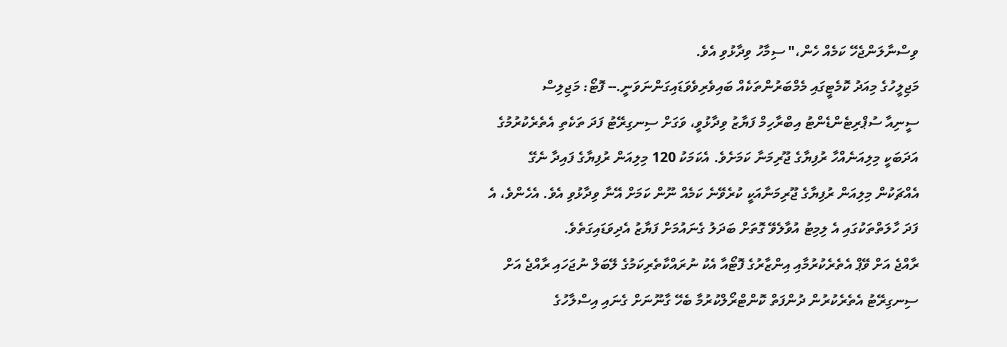ވިސްނާލަންޖެހޭ ކަމެއް ހެން،" ސިމާހު ވިދާޅުވި އެވެ.
މަޖިލީހުގެ މިއަދު ކޮމެޓީގައި މެމްބަރުންތަކެއް ބައިވެރިވެވަޑައިގަންނަވަނީ.-- ފޮޓޯ: މަޖިލިސް
ސީނިއާ ސުޕްރިޓެންޑެންޓު އިބްރާހިމް ފަޔާޒު ވިދާޅުވީ، ވަގަށް ސިނގިރޭޓު ފަދަ ތަކެތި އެތެރެކުރުމުގެ އަދަބަކީ މިލިއަނެއްހާ ރުފިޔާގެ ޖޫރިމަނާ ކަމަށެވެ. އެކަމަކު 120 މިލިއަން ރުފިޔާގެ ފައިދާ ނެގޭ އެއްޗަކުން މިލިއަން ރުފިޔާގެ ޖޫރިމަނާއަކީ ކުރެވޭނެ ކަމެއް ނޫން ކަމަށް އޭނާ ވިދާޅުވި އެވެ. އެހެންވެ، އެ ފަދަ ހާލަތްތަކުގައި އެ ލިމިޓު އުވާލެވޭ ގޮތަށް ބަދަލު ގެނައުމަށް ފަޔާޒު އެދިވަޑައިގަތެވެ.
ރާއްޖެ އަށް ވޭޕް އެތެރެކުރުމާއި އިންޒާރުގެ ފޮޓޯއާ އެކު ނުރައްކާތެރިކަމުގެ ލޭބަލް ނުޖަހައި ރާއްޖެ އަށް ސިނގިރޭޓު އެތެރެކުރުން ދުންފަތް ކޮންޓްރޯލްކުރުމާ ބެހޭ ގާނޫނަށް ގެނައި އިސްލާހުގެ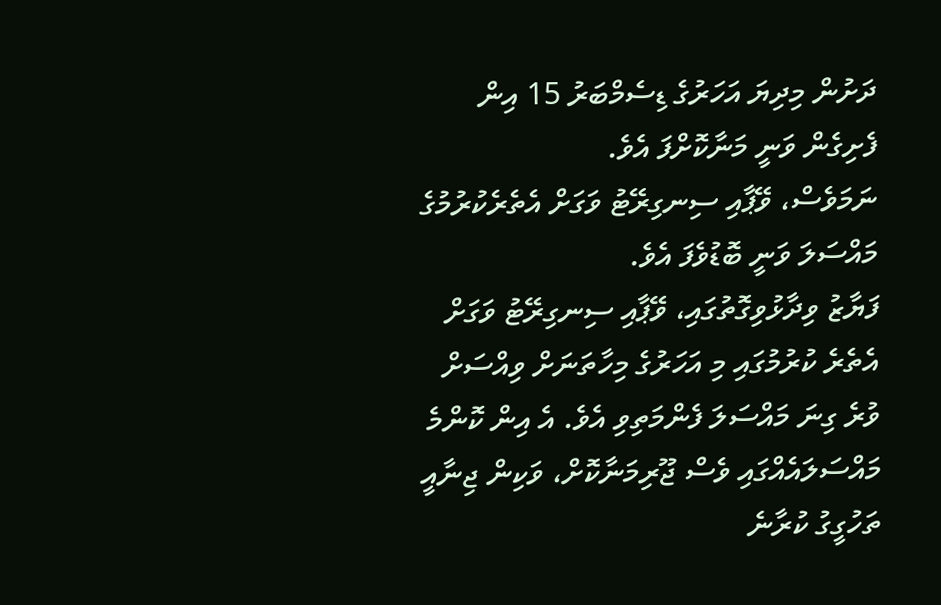ދަށުން މިދިޔަ އަހަރުގެ ޑިސެމްބަރު 15 އިން ފެށިގެން ވަނީ މަނާކޮށްފަ އެވެ.
ނަމަވެސް، ވޭޕާއި ސިނގިރޭޓު ވަގަށް އެތެރެކުރުމުގެ މައްސަލަ ވަނީ ބޮޑުވެފަ އެވެ.
ފަޔާޒު ވިދާޅުވިގޮތުގައި، ވޭޕާއި ސިނގިރޭޓު ވަގަށް އެތެރެ ކުރުމުގައި މި އަހަރުގެ މިހާތަނަށް ވިއްސަށް ވުރެ ގިނަ މައްސަލަ ފެންމަތިވި އެވެ. އެ އިން ކޮންމެ މައްސަލައެއްގައި ވެސް ޖޫރިމަނާކޮށް، ވަކިން ޖިނާއީ ތަހުގީގު ކުރާނެ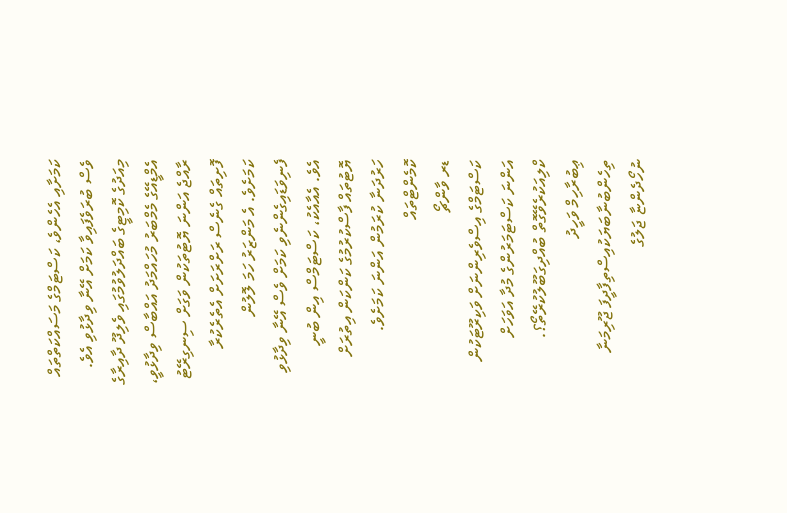ކަމަށާއި އެހެންވެ، ކަސްޓަމްގެ މަސައްކަތްތައް ވެސް ބުރަވެފައިވާ ކަމަށް އޭނާ ވިދާޅުވި އެވެ.
މިއަދުގެ ކޮމިޓީގެ ބައްދަލުވުމުގައި ވެލިދޫ ދާއިރާގެ އެމްޑީއޭގެ މެމްބަރު މުހައްމަދު އައްބާސް ވިދާޅުވީ، ރާއްޖެ އަންނަ ޔޮޓުތަކުން ވަގަށް ސިނގިރޭޓު ފޮށިތައް ގެނެސް ރަށްރަށަށް އެތެރެކުރާ ކަމަށެވެ. އެ މަންޒަރު ހަމަ ލޮލުން ފެނިވަޑައިގެންނެވި ކަމަށް ވެސް އޭނާ ވިދާޅުވި އެވެ. އެއާއެކު، ކަސްޓަމްސް އިން ބުނީ ޔޮޓުތައް ފާސްކުރުމުގެ ކަންކަން އިތުރަށް ހަރުދަނާ ކުރަމުން އަންނަ ކަމަށެވެ.
ކޮމެންޓްތައް
ޑރ ވާންޗޯ
ކަސްޓަމްގެ އިސްވެރިންނަށް ވަކިރޫޓަކުން އަންނަ ކަސްޓަމަރުންގެ މުދާ އަވަހަށް ކްލިއަކުރެވޭގޮތް ބުއްދިގަބޫލުކުރޭތޯ؟.
ޢިބުރާހިމް ވަހީދު
ތިހެންބުނާބަޔަކުއިސްތިފާދީފަ ޖޫރިމަނާ ނުހޯދެންޏާ ޖަލުގެ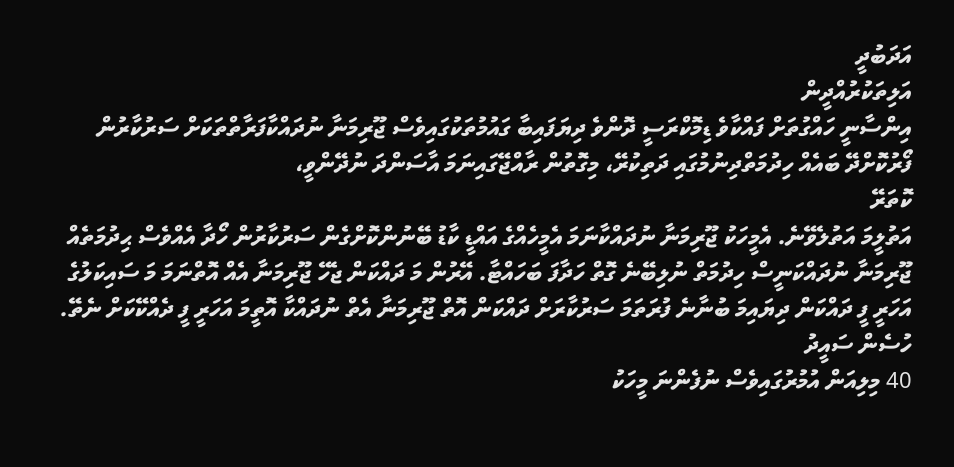އަދަބުދީ
އަލިތަކުރުއްދީން
އިންސާނީ ހައްގުތަށް ފައްކާވެ ޑިމޮކްރަސީ ދޮންވެ ދިޔަފައިބާ ގައުމުތަކުގައިވެސް ޖޫރިމަނާ ނުދައްކާފަރާތްތަކަށް ސަރުކާރުން ފޯރުކޮށްދޭ ބައެއް ހިދުމަތްދިނުމުގައި ދަތިކުރޭ، މިގޮތުން ރާއްޖޭގައިނަމަ އާސަންދަ ނުދޭންވީ،
ކޮތަރޭ
އަތުލީމަ އަތުލެވޭނެ. އެމީހަކު ޖޫރިމަނާ ނުދައްކާނަމަ އެމީހެއްގެ އައްޑީ ކާޑު ބޭނުންކޮށްގެން ސަރުކާރުން ހޯދާ އެއްވެސް ޙިދުމަތެއް ޖޫރިމަނާ ނުދައްކަނީސް ހިދުމަތް ނުލިބޭނެ ގޮތް ހަދާފަ ބަހައްޓާ. އޭރުން މަ ދައްކަން ޖެހޭ ޖޫރިމަނާ އެއް އޮތްނަމަ މަ ސައިކަލުގެ އަހަރީ ފީ ދައްކަން ދިޔައިމަ ބުނާނެ ފުރަތަމަ ސަރުކާރަށް ދައްކަން އޮތް ޖޫރިމަނާ އެތް ނުދައްކާ އޮތީމަ އަހަރީ ފީ ދެއްކޭކަށް ނެތޭ.
ހުސެން ސައީދު
40 މިލިއަން އުމުރުގައިވެސް ނުފެންނަ މީހަކު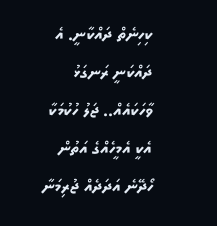ކިހިނެތް ދައްކާނީ. އެ ދައްކަނީ ރަނގަޅު ވާހަކައެއް.. ޖަލު ހުކުމަކާ އެކީ އެމީހެއްގެ އަތުން ހޯދޭނެ އަދަދެއް ޖުރިމަނާ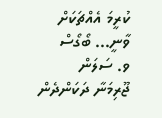ކުރީމަ އެއްޗަކަށް ވާނީ... ބޯގޯސް
ވ. ސަލަން
ޖޫރިމަނާ ދަކަންދެން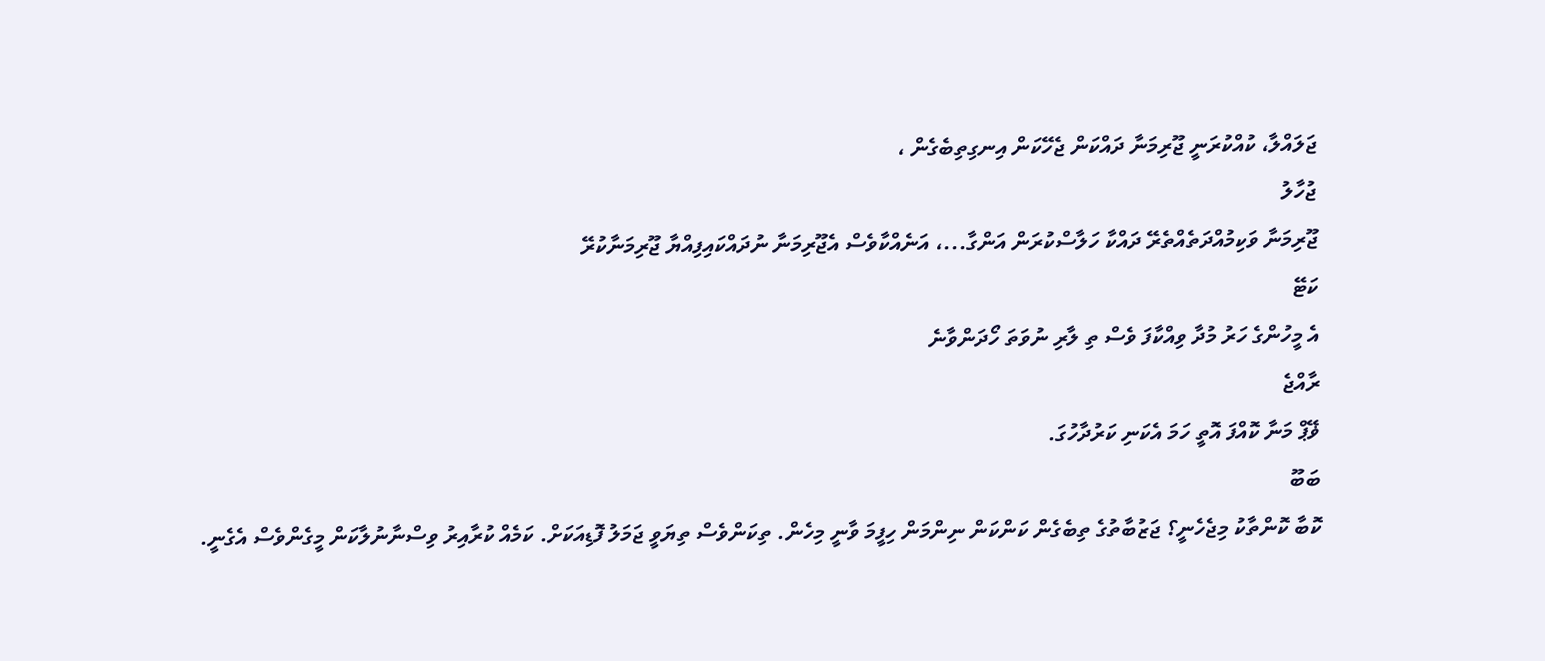ޖަލައްލާ، ކުއްކުރަނީ ޖޫރިމަނާ ދައްކަން ޖެހޭކަން އިނގިތިބެގެން ،
ޖުހާލު
ޖޫރިމަނާ ވަކިމުއްދަތެއްތެރޭ ދައްކާ ހަލާސްކުރަން އަންގާ...، އަނެއްކާވެސް އެޖޫރިމަނާ ނުދައްކައިފިއްޔާ ޖޫރިމަނާކުރޭ
ކަޓޭ
އެ މީހުންގެ ހަރު މުދާ ވިއްކާފަ ވެސް ތި ލާރި ނުވަތަ ހޯދަންވާނެ
ރާއްޖެ
ޥޭޕް މަނާ ކޮއްފަ އޮތީ ހަމަ އެކަނި ކަރުދާހުގަ.
ބަބޫ
ކޮބާ ކޮންތާކު މިޖެހެނީ؟ ޖަޒުބާތުގެ ތިބެގެން ކަންކަން ނިންމަން ހިފީމަ ވާނީ މިހެން. ތިކަންވެސް ތިޔަވީ ޖަމަލު ފޮޑިއަކަށް. ކަމެއް ކުރާއިރު ވިސްނާނުލާކަން މީގެންވެސް އެގެނީ.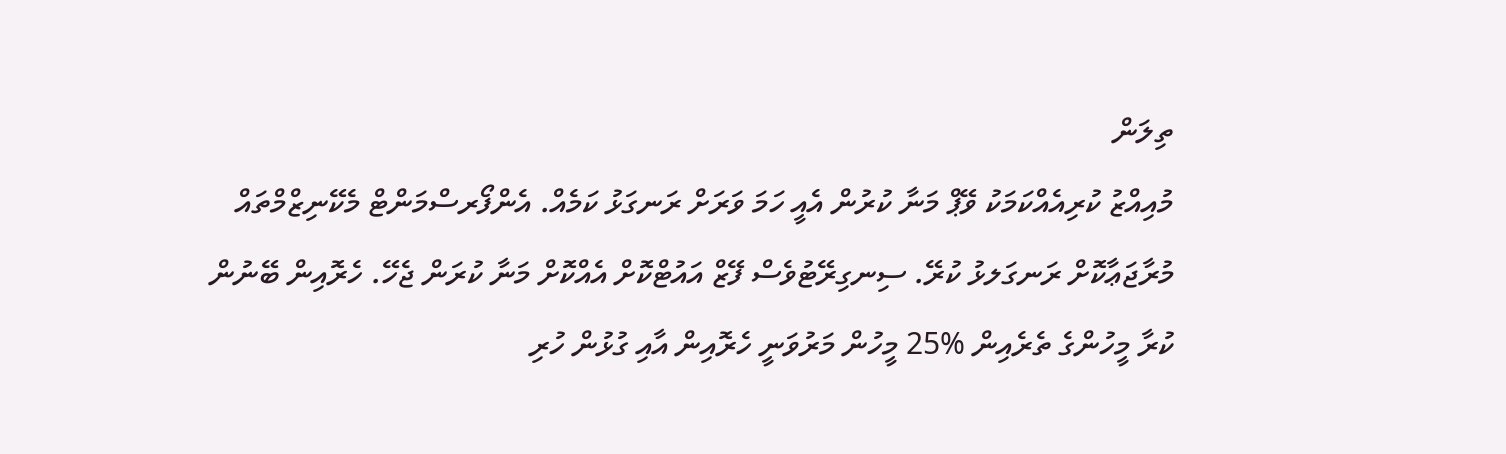ތިލަން
މުއިއްޒު ކުރިއެއްކަމަކު ވޭޕް މަނާ ކުރުން އެއީ ހަމަ ވަރަށް ރަނގަޅު ކަމެއް. އެންފޯރސްމަންޓް މެކޭނިޒްމްތައް މުރާޖަޢާކޮށް ރަނގަލޅު ކުރޭ. ސިނގިރޭޓުވެސް ފޭޒް އައުޓްކޮށް އެއްކޮށް މަނާ ކުރަން ޖެހޭ. ހެރޮއިން ބޭނުން ކުރާ މީހުންގެ ތެރެއިން %25 މީހުން މަރުވަނީ ހެރޮއިން އާއި ގުޅުން ހުރި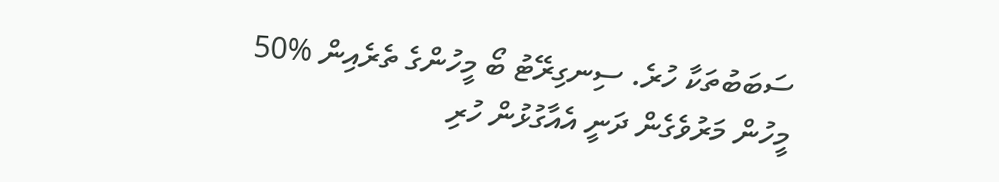ސަބަބުތަކާ ހުރެ. ސިނގިރޭޓު ބޯ މީހުންގެ ތެރެއިން %50 މީހުން މަރުވެގެން ދަނީ އެއާގުޅުން ހުރި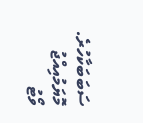ސަބަބަކާހުރެ.
މޮޔަމުއިއްޖު
ވޯޓު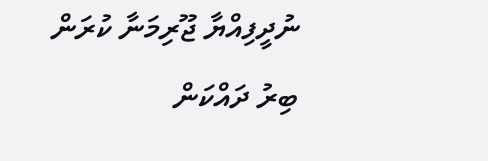ނުދީފިއްޔާ ޖޫރިމަނާ ކުރަން ބިރު ދައްކަން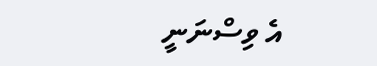އެ ވިސްނަނީ